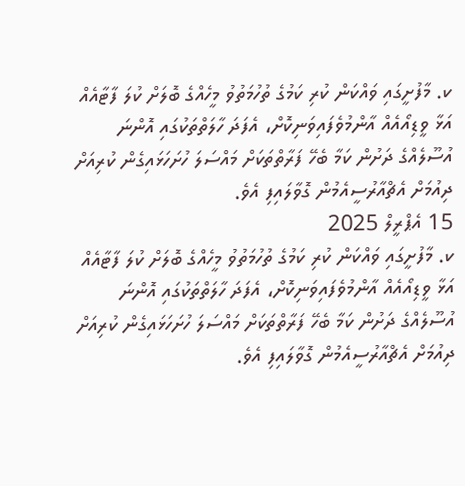ކ. މާފުށީގައި ވައްކަން ކުރި ކަމުގެ ތުހުމަތުވު މީހެއްގެ ބޮލަށް ކުލަ ފާޓާއެއް އަޅާ ވީޑިއޯއެއް އާންމުވެފައިވަނިކޮށް، އެފަދަ ހާލަތްތަކުގައި އޮންނަ އުސޫލެއްގެ ދަށުން ކަމާ ބެހޭ ފަރާތްތަކަށް މައްސަލަ ހުށަހަޅައިގެން ކުރިއަށް ދިއުމަށް އެޗްއާރުސީއެމުން ގޮވާލައިފި އެވެ.
15 އެޕްރީލް 2025
ކ. މާފުށީގައި ވައްކަން ކުރި ކަމުގެ ތުހުމަތުވު މީހެއްގެ ބޮލަށް ކުލަ ފާޓާއެއް އަޅާ ވީޑިއޯއެއް އާންމުވެފައިވަނިކޮށް، އެފަދަ ހާލަތްތަކުގައި އޮންނަ އުސޫލެއްގެ ދަށުން ކަމާ ބެހޭ ފަރާތްތަކަށް މައްސަލަ ހުށަހަޅައިގެން ކުރިއަށް ދިއުމަށް އެޗްއާރުސީއެމުން ގޮވާލައިފި އެވެ.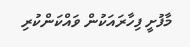މާފުށީ ފިހާރައަކުން ވައްކަންކުރި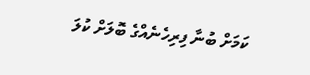ކަމަށް ބުނާ ފިރިހެނެއްގެ ބޮލަށް ކުލަ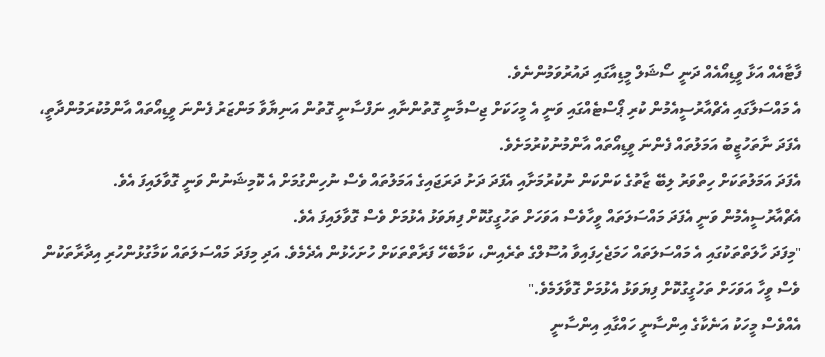ފާޓާއެއް އަޅާ ވީޑިއޯއެއް ދަނީ ސޯޝަލް މީޑިއާގައި ދައުރުވަމުންނެވެ.
އެ މައްސަލާގައި އެޗްއާރުސީއެމުން ކުރި ޕޯސްޓެއްގައި ވަނީ އެ މީހަކަށް ޖިސްމާނީ ގޮތުންނާއި ނަފްސާނީ ގޮތުން އަނިޔާވާ މަންޒަރު ފެންނަ ވީޑިއޯތައް އާންމުކުރަމުންދާތީ، އެފަދަ ނާތަހުޒީބު އަމަލުތައް ފެންނަ ވީޑިއޯތައް އާންމުނުކުރުމަށެވެ.
އެފަދަ އަމަލުތަކަށް ހިތްވަރު ލިބޭ ޒާތުގެ ކަންކަން ނުކުރުމަށާއި އެފަދަ ދަށު ދަރަޖައިގެ އަމަލުތައް ވެސް ނުހިންގުމަށް އެ ކޮމިޝަނުން ވަނީ ގޮވާލައިފަ އެވެ.
އެޗްއާރުސީއެމުން ވަނީ އެފަދަ މައްސަލަތައް ވީހާވެސް އަވަހަށް ތަހުގީގުކޮށް ފިޔަވަޅު އެޅުމަށް ވެސް ގޮވާލައިފަ އެވެ.
"މިފަދަ ހާލަތްތަކުގައި އެ މައްސަލަތައް ހަމަޖެހިފައިވާ އުސޫލްގެ ތެރެއިން، ކަމާބެހޭ ފަރާތްތަކަށް ހުށަހެޅުން އެދެމެވެ. އަދި މިފަދަ މައްސަލަތައް ކަމާގުޅުންހުރި އިދާރާތަކުން ވެސް ވީހާ އަވަހަށް ތަހުގީގުކޮށް ފިޔަވަޅު އެޅުމަށް ގޮވާލަމެވެ."
އެއްވެސް މީހަކު އަނެކާގެ އިންސާނީ ހައްގާއި އިންސާނީ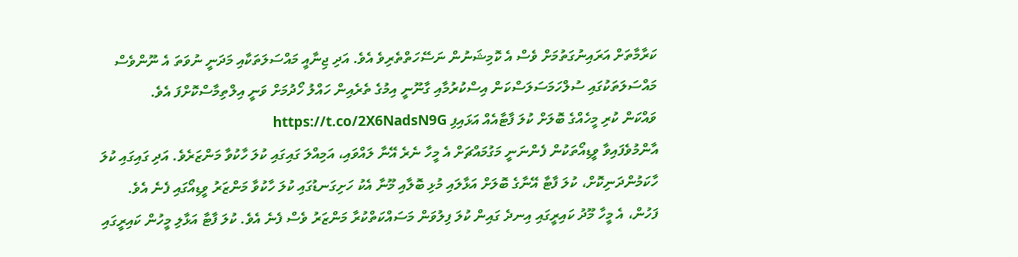ކަރާމާތަށް އަރައިނުގަތުމަށް ވެސް އެ ކޮމިޝަނުން ނަސޭހަތްތެރިވެ އެވެ. އަދި ޖިނާއީ މައްސަލަތަކާއި މަދަނީ ނުވަތަ އެ ނޫންވެސް މައްސަލަތަކުގައި ސުލްހަމަސަލަސްކަން އިސްކުރުމާއި ގާނޫނީ އިމުގެ ތެރެއިން ހައްލު ހޯދުމަށް ވަނީ އިލްތިމާސްކޮށްފަ އެވެ.
ވައްކަން ކުރި މީހެއްގެ ބޮލަށް ކުލަ ފާޓާއެއް އަޅައިފި https://t.co/2X6NadsN9G
އާންމުވެފައިވާ ވީޑިއޯތަކުން ފެންނަނީ މަގުމައްޗަށް އެ މީހާ ނެރެ އޭނާ ލައްވައި، އަމިއްލަ ގައިގައި ކުލަ ހާކުވާ މަންޒަރެވެ. އަދި ގައިގައި ކުލަ ހާކަމުންދަނިކޮށް، ކުލަ ފާޓާ އޭނާގެ ބޮލަށް އަޅާލައި މުޅި ބޮލާއި މޫނާ އެކު ހަށިގަނޑުގައި ކުލަ ހާކުވާ މަންޒަރު ވީޑިއޯގައި ފެނެ އެވެ.
ފަހުން، އެ މީހާ މޫދު ކައިރީގައި އިނދެ ގައިން ކުލަ ފިލުވަން މަސައްކަތްކުރާ މަންޒަރު ވެސް ފެނެ އެވެ. ކުލަ ފާޓާ އަޅާލި މީހުން ކައިރީގައި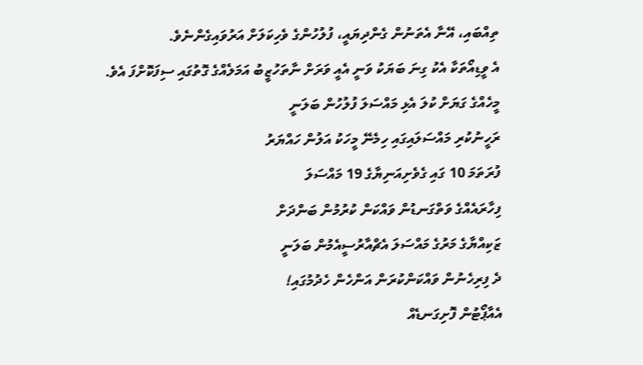ތިއްބައި، އޭނާ އެތަނުން ގެންދިޔައީ، ފުލުހުންގެ ވެހިކަލަށް އަރުވައިގެންނެވެ.
އެ ވީޑިއޯތަކާ އެކު ގިނަ ބަޔަކު ވަނީ އެއީ ވަރަށް ނާތަހުޒީބު އަމަލެއްގެ ގޮތުގައި ސިފަކޮށްފަ އެވެ.
މީހެއްގެ ގަޔަށް ކުލަ އެޅި މައްސަލަ ފުލުހުން ބަލަނީ
ރަހީނުކުރި މައްސަލައިގައި ހިމެނޭ މީހަކު އަލުން ހައްޔަރު
ފުރަތަމަ 10 ގައި ގެވެށިއަނިޔާގެ 19 މައްސަލަ
ފިހާރައެއްގެ ވަތްގަނޑުން ވައްކަން ކުރުމުން ބަންދަށް
ޒަކިއްޔާގެ މަރުގެ މައްސަލަ އެޗްއާރުސީއެމުން ބަލަނީ
ދެ ފިރިހެނުން ވައްކަންކުރަން އަންހެން ހެދުމުގައި!
އެއާޕޯޓުން ފޮށިގަނޑެއް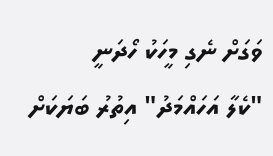ވަގަށް ނެގި މީހަކު ހޯދަނީ
"ކެލާ އަހައްމަދު" އިތުރު ބަޔަކަށް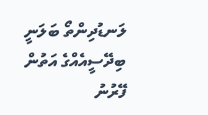ލަނޑުދިންތޯ ބަލަނީ
ބިދޭސީއެއްގެ އަތުން ފޭރުނު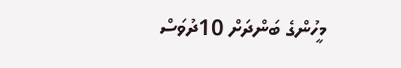މީހުންގެ ބަންދަށް 10ދުވަސް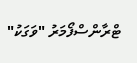ޓްރާންސްފޯމަރު "ވަގަކު"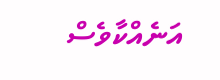އަނެއްކާވެސް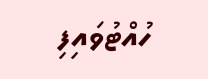ހުއްޓުވައިފި